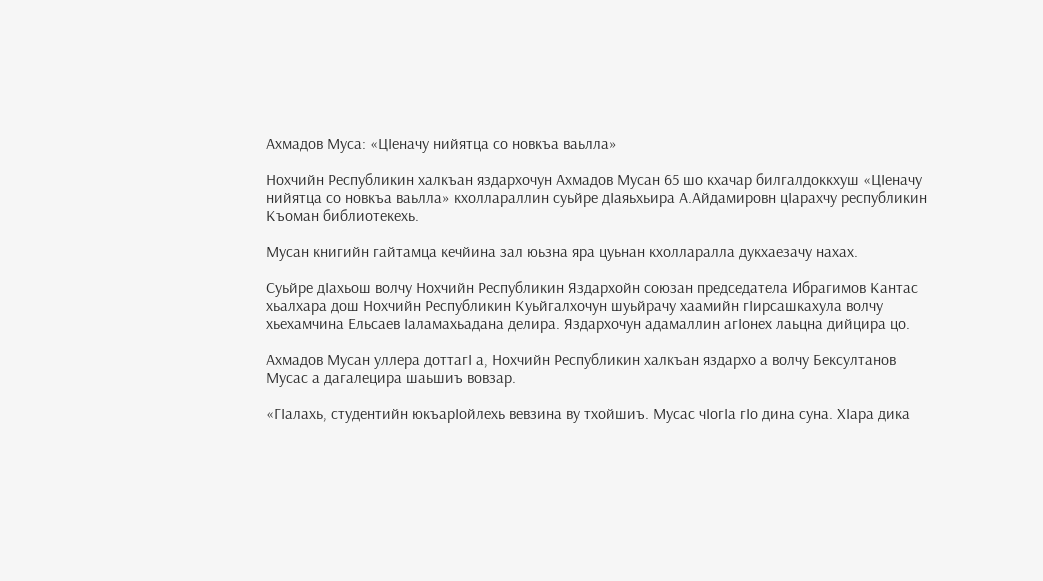Ахмадов Муса: «ЦIеначу нийятца со новкъа ваьлла»

Нохчийн Республикин халкъан яздархочун Ахмадов Мусан 65 шо кхачар билгалдоккхуш «ЦӀеначу нийятца со новкъа ваьлла» кхоллараллин суьйре дIаяьхьира А.Айдамировн цIарахчу республикин Къоман библиотекехь.

Мусан книгийн гайтамца кечйина зал юьзна яра цуьнан кхолларалла дукхаезачу нахах.

Суьйре дӀахьош волчу Нохчийн Республикин Яздархойн союзан председатела Ибрагимов Кантас хьалхара дош Нохчийн Республикин Куьйгалхочун шуьйрачу хаамийн гӀирсашкахула волчу хьехамчина Ельсаев Iаламахьадана делира. Яздархочун адамаллин агIонех лаьцна дийцира цо.

Ахмадов Мусан уллера доттагӀ а, Нохчийн Республикин халкъан яздархо а волчу Бексултанов Мусас а дагалецира шаьшиъ вовзар.

«ГIалахь, студентийн юкъарIойлехь вевзина ву тхойшиъ. Мусас чIогIа гIо дина суна. ХIара дика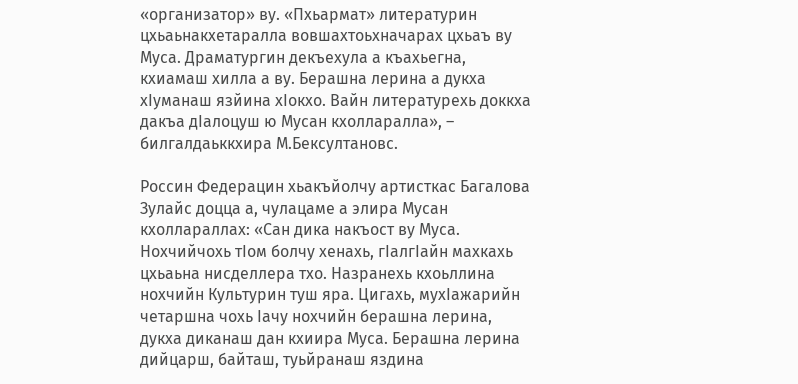«организатор» ву. «Пхьармат» литературин цхьаьнакхетаралла вовшахтоьхначарах цхьаъ ву Муса. Драматургин декъехула а къахьегна, кхиамаш хилла а ву. Берашна лерина а дукха хIуманаш язйина хIокхо. Вайн литературехь доккха дакъа дӀалоцуш ю Мусан кхолларалла», – билгалдаьккхира М.Бексултановс.

Россин Федерацин хьакъйолчу артисткас Багалова Зулайс доцца а, чулацаме а элира Мусан кхоллараллах: «Сан дика накъост ву Муса. Нохчийчохь тIом болчу хенахь, гIалгIайн махкахь цхьаьна нисделлера тхо. Назранехь кхоьллина нохчийн Культурин туш яра. Цигахь, мухIажарийн четаршна чохь Iачу нохчийн берашна лерина, дукха диканаш дан кхиира Муса. Берашна лерина дийцарш, байташ, туьйранаш яздина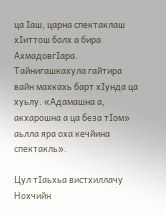ца Ӏаш, царна спектаклаш хӀиттош болх а бира АхмадовгӀара. Тайнигашкахула гайтира вайн махкахь барт хIунда ца хуьлу. «Адамашна а, акхарошна а ца беза тIом» аьлла яра оха кечйина спектакль».

Цул тӀаьхьа вистхиллачу Нохчийн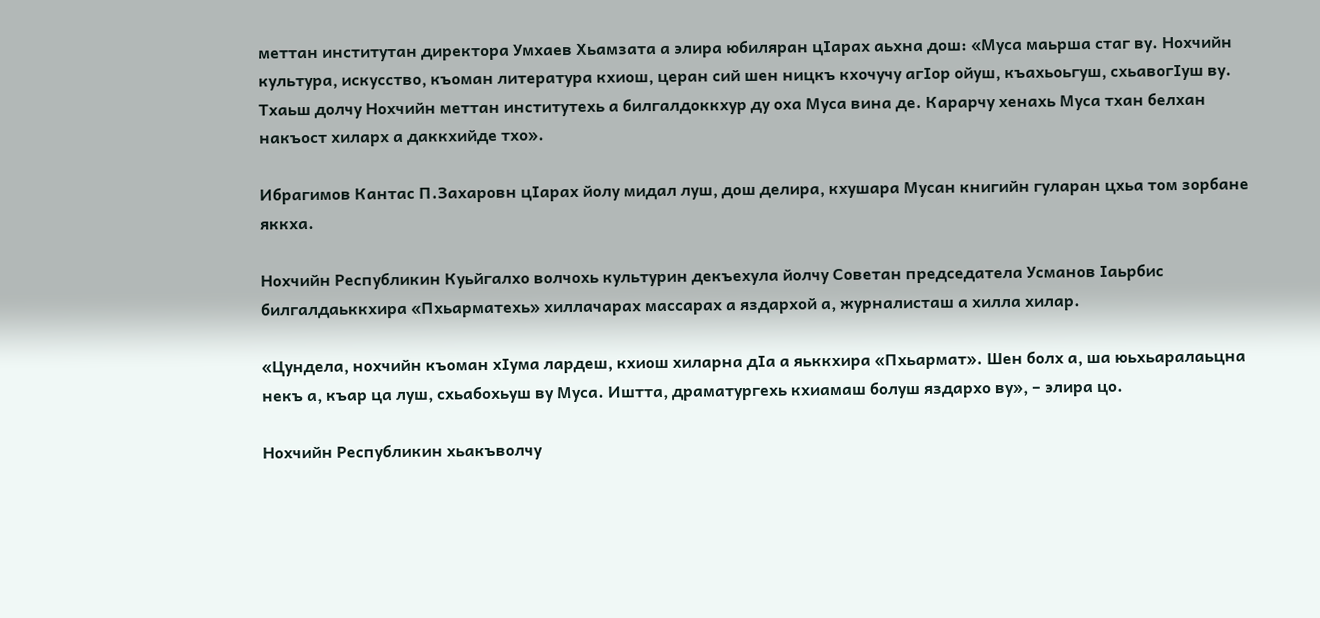меттан институтан директора Умхаев Хьамзата а элира юбиляран цӀарах аьхна дош: «Муса маьрша стаг ву. Нохчийн культура, искусство, къоман литература кхиош, церан сий шен ницкъ кхочучу агӀор ойуш, къахьоьгуш, схьавогIуш ву. Тхаьш долчу Нохчийн меттан институтехь а билгалдоккхур ду оха Муса вина де. Карарчу хенахь Муса тхан белхан накъост хиларх а даккхийде тхо».

Ибрагимов Кантас П.Захаровн цӀарах йолу мидал луш, дош делира, кхушара Мусан книгийн гуларан цхьа том зорбане яккха.

Нохчийн Республикин Куьйгалхо волчохь культурин декъехула йолчу Советан председатела Усманов Iаьрбис билгалдаьккхира «Пхьарматехь» хиллачарах массарах а яздархой а, журналисташ а хилла хилар.

«Цундела, нохчийн къоман хIума лардеш, кхиош хиларна дIа а яьккхира «Пхьармат». Шен болх а, ша юьхьаралаьцна некъ а, къар ца луш, схьабохьуш ву Муса. Иштта, драматургехь кхиамаш болуш яздархо ву», – элира цо.

Нохчийн Республикин хьакъволчу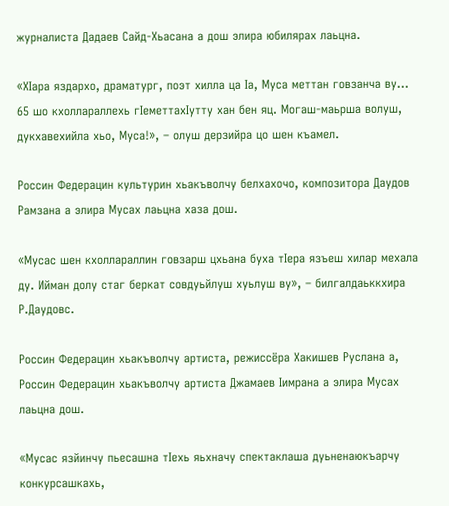журналиста Дадаев Сайд-Хьасана а дош элира юбилярах лаьцна.

«ХӀара яздархо, драматург, поэт хилла ца Iа, Муса меттан говзанча ву… 65 шо кхоллараллехь гIеметтахIутту хан бен яц. Могаш-маьрша волуш, дукхавехийла хьо, Муса!», – олуш дерзийра цо шен къамел.

Россин Федерацин культурин хьакъволчу белхахочо, композитора Даудов Рамзана а элира Мусах лаьцна хаза дош.

«Мусас шен кхоллараллин говзарш цхьана буха тIера язъеш хилар мехала ду. Ийман долу стаг беркат совдуьйлуш хуьлуш ву», – билгалдаьккхира Р.Даудовс.

Россин Федерацин хьакъволчу артиста, режиссёра Хакишев Руслана а, Россин Федерацин хьакъволчу артиста Джамаев Iимрана а элира Мусах лаьцна дош.

«Мусас язйинчу пьесашна тIехь яьхначу спектаклаша дуьненаюкъарчу конкурсашкахь,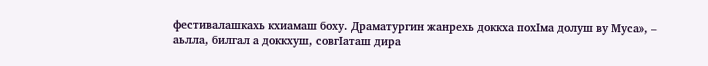фестивалашкахь кхиамаш боху. Драматургин жанрехь доккха похӀма долуш ву Муса», – аьлла, билгал а доккхуш, совгӀаташ дира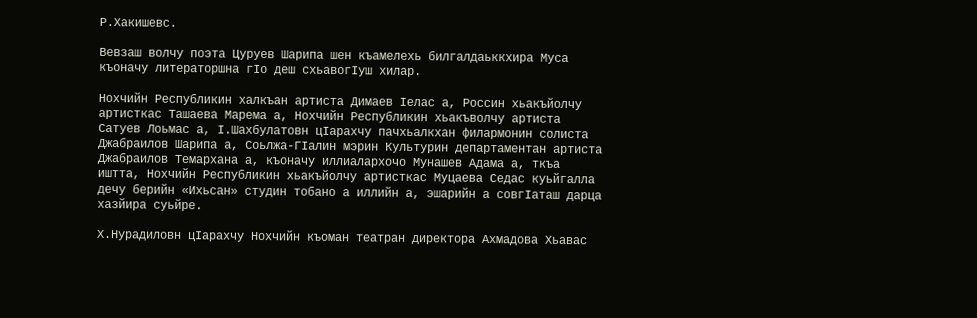Р.Хакишевс.

Вевзаш волчу поэта Цуруев Шарипа шен къамелехь билгалдаьккхира Муса къоначу литераторшна гӀо деш схьавогӀуш хилар.

Нохчийн Республикин халкъан артиста Димаев Ӏелас а, Россин хьакъйолчу артисткас Ташаева Марема а, Нохчийн Республикин хьакъволчу артиста Сатуев Лоьмас а, Ӏ.Шахбулатовн цӀарахчу пачхьалкхан филармонин солиста Джабраилов Шарипа а, Соьлжа-ГӀалин мэрин Культурин департаментан артиста Джабраилов Темархана а, къоначу иллиалархочо Мунашев Адама а, ткъа иштта, Нохчийн Республикин хьакъйолчу артисткас Муцаева Седас куьйгалла дечу берийн «Ихьсан» студин тобано а иллийн а, эшарийн а совгӀаташ дарца хазйира суьйре.

Х.Нурадиловн цӀарахчу Нохчийн къоман театран директора Ахмадова Хьавас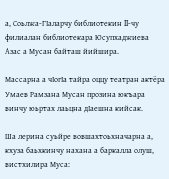а, Соьлжа-ГIаларчу библиотекин II-чу филиалан библиотекара Юсупхаджиева Азас а Мусан байташ йийшира.

Массарна а чӀогӀа тайра оццу театран актёра Умаев Рамзана Мусан прозина юкъара винчу юьртах лаьцна дӀаешна кийсак.

Ша лерина суьйре вовшахтоьхначарна а, кхуза баьхкинчу нахана а баркалла олуш, вистхилира Муса: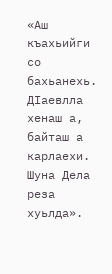«Аш къахьийги со бахьанехь. ДӀаевлла хенаш а, байташ а карлаехи. Шуна Дела реза хуьлда».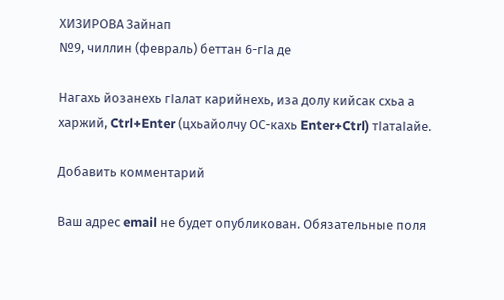ХИЗИРОВА Зайнап
№9, чиллин (февраль) беттан 6-гIа де

Нагахь йозанехь гIалат карийнехь, иза долу кийсак схьа а харжий, Ctrl+Enter (цхьайолчу ОС-кахь Enter+Ctrl) тIатаIайе.

Добавить комментарий

Ваш адрес email не будет опубликован. Обязательные поля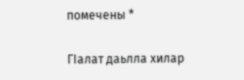помечены *

ГIалат даьлла хилар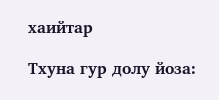хаийтар

Тхуна гур долу йоза: